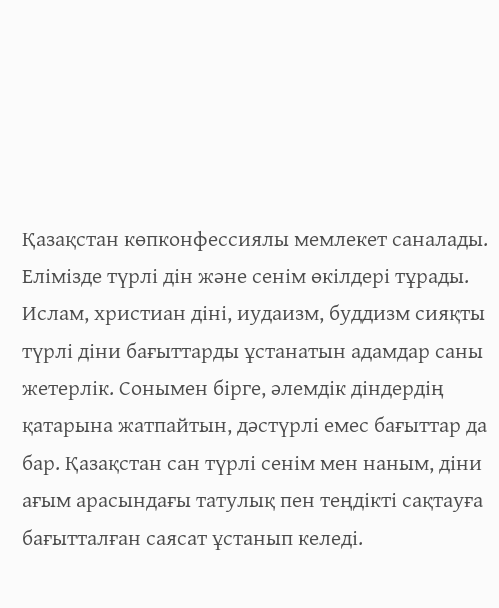Қазақстан көпконфессиялы мемлекет саналады. Елімізде түрлі дін және сенім өкілдері тұрады. Ислам, христиан діні, иудаизм, буддизм сияқты түрлі діни бағыттарды ұстанатын адамдар саны жетерлік. Сонымен бірге, әлемдік діндердің қатарына жатпайтын, дәстүрлі емес бағыттар да бар. Қазақстан сан түрлі сенім мен наным, діни ағым арасындағы татулық пен теңдікті сақтауға бағытталған саясат ұстанып келеді.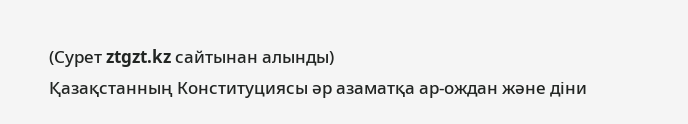(Сурет ztgzt.kz сайтынан алынды)
Қазақстанның Конституциясы әр азаматқа ар-ождан және діни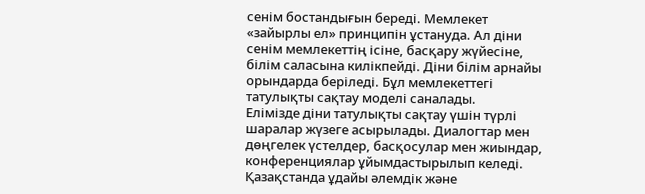сенім бостандығын береді. Мемлекет «зайырлы ел» принципін ұстануда. Ал діни сенім мемлекеттің ісіне, басқару жүйесіне, білім саласына килікпейді. Діни білім арнайы орындарда беріледі. Бұл мемлекеттегі татулықты сақтау моделі саналады.
Елімізде діни татулықты сақтау үшін түрлі шаралар жүзеге асырылады. Диалогтар мен дөңгелек үстелдер, басқосулар мен жиындар, конференциялар ұйымдастырылып келеді. Қазақстанда ұдайы әлемдік және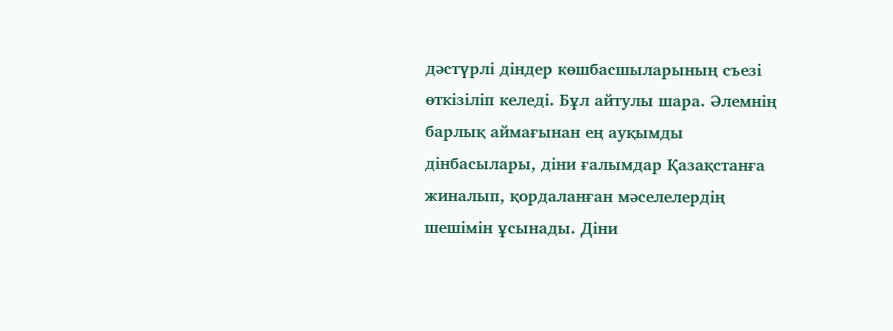дәстүрлі діндер көшбасшыларының съезі өткізіліп келеді. Бұл айтулы шара. Әлемнің барлық аймағынан ең ауқымды дінбасылары, діни ғалымдар Қазақстанға жиналып, қордаланған мәселелердің шешімін ұсынады. Діни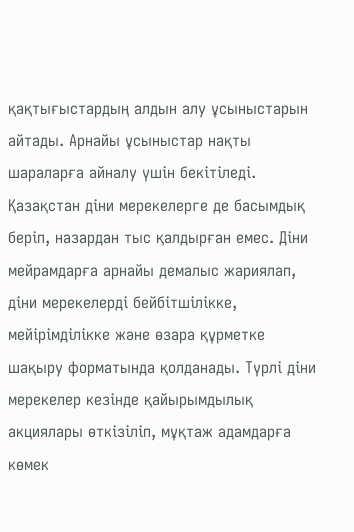қақтығыстардың алдын алу ұсыныстарын айтады. Арнайы ұсыныстар нақты шараларға айналу үшін бекітіледі.
Қазақстан діни мерекелерге де басымдық беріп, назардан тыс қалдырған емес. Діни мейрамдарға арнайы демалыс жариялап, діни мерекелерді бейбітшілікке, мейірімділікке және өзара құрметке шақыру форматында қолданады. Түрлі діни мерекелер кезінде қайырымдылық акциялары өткізіліп, мұқтаж адамдарға көмек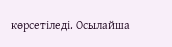көрсетіледі. Осылайша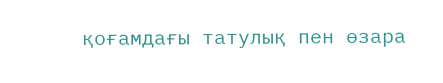қоғамдағы татулық пен өзара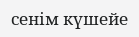сенім күшейе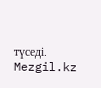түседі.
Mezgil.kz